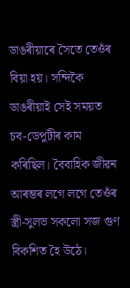ডাঙৰীয়াৰে সৈতে তেওঁৰ বিয়া হয়। সন্দিকৈ ডাঙৰীয়াই সেই সময়ত চব-ডেপুটীৰ কাম কৰিছিল। বৈবাহিক জীৱন আৰম্ভৰ লগে লগে তেওঁৰ স্ত্ৰী-সুলভ সকলো সজ গুণ বিকশিত হৈ উঠে।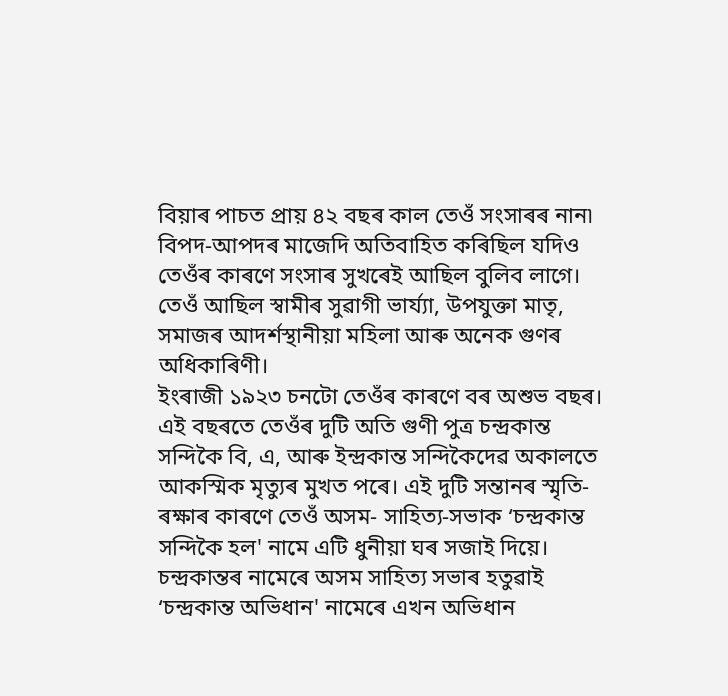বিয়াৰ পাচত প্ৰায় ৪২ বছৰ কাল তেওঁ সংসাৰৰ নান৷ বিপদ-আপদৰ মাজেদি অতিবাহিত কৰিছিল যদিও তেওঁৰ কাৰণে সংসাৰ সুখৰেই আছিল বুলিব লাগে। তেওঁ আছিল স্বামীৰ সুৱাগী ভাৰ্য্যা, উপযুক্তা মাতৃ, সমাজৰ আদর্শস্থানীয়া মহিলা আৰু অনেক গুণৰ অধিকাৰিণী।
ইংৰাজী ১৯২৩ চনটো তেওঁৰ কাৰণে বৰ অশুভ বছৰ। এই বছৰতে তেওঁৰ দুটি অতি গুণী পুত্ৰ চন্দ্ৰকান্ত সন্দিকৈ বি, এ, আৰু ইন্দ্ৰকান্ত সন্দিকৈদেৱ অকালতে আকস্মিক মৃত্যুৰ মুখত পৰে। এই দুটি সন্তানৰ স্মৃতি-ৰক্ষাৰ কাৰণে তেওঁ অসম- সাহিত্য-সভাক ‘চন্দ্ৰকান্ত সন্দিকৈ হল' নামে এটি ধুনীয়া ঘৰ সজাই দিয়ে। চন্দ্ৰকান্তৰ নামেৰে অসম সাহিত্য সভাৰ হতুৱাই ‘চন্দ্ৰকান্ত অভিধান' নামেৰে এখন অভিধান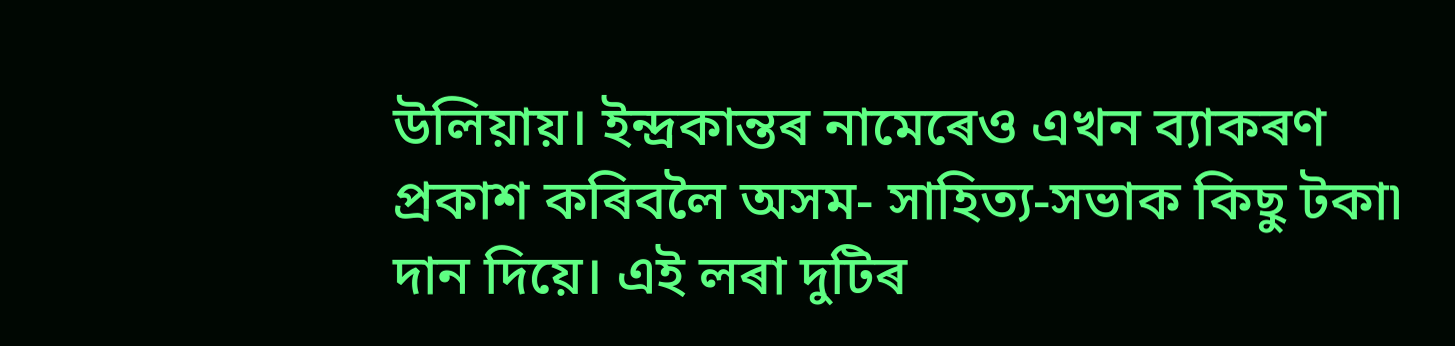উলিয়ায়। ইন্দ্ৰকান্তৰ নামেৰেও এখন ব্যাকৰণ প্ৰকাশ কৰিবলৈ অসম- সাহিত্য-সভাক কিছু টকা৷ দান দিয়ে। এই লৰা দুটিৰ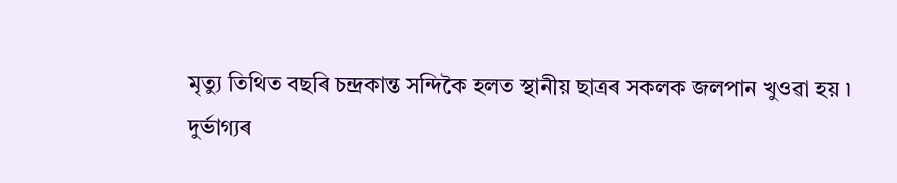মৃত্যু তিথিত বছৰি চন্দ্ৰকান্ত সন্দিকৈ হলত স্থানীয় ছাত্ৰৰ সকলক জলপান খুওৱা হয় ৷
দুৰ্ভাগ্যৰ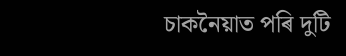চাকনৈয়াত পৰি দুটি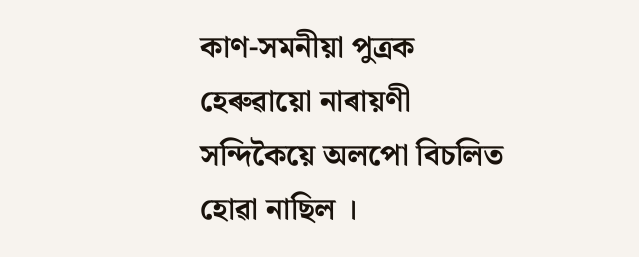কাণ-সমনীয়া পুত্ৰক হেৰুৱায়ো নাৰায়ণী সন্দিকৈয়ে অলপো বিচলিত হোৱা নাছিল ।